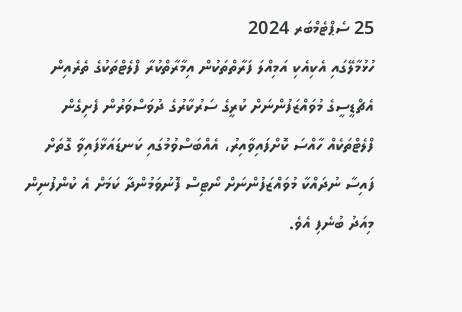25 ސެޕްޓެމްބަރ 2024
ހުޅުމާލޭގައި އެކިއެކި އަމިއްލަ ފަރާތްތަކުން އިމާރާތްކުރާ ފްލެޓްތަކުގެ ތެރެއިން އެޗްޑީސީގެ މުވައްޒަފުންނަށް ކުރީގެ ސަރުކާރުގެ ދުވަސްވަރުން ފެށިގެން ފްލެޓްތަކެއް ހާއްސަ ކޮށްފައިވާއިރު، އެއްބަސްވުމުގައި ކަނޑައަޅާފައިވާ ގޮތަށް ފައިސާ ނުދައްކާ މުވައްޒަފުންނަށް ނޯޓިސް ފޮނުވަމުންދާ ކަމަށް އެ ކުންފުނިން މިއަދު ބުނެފި އެވެ.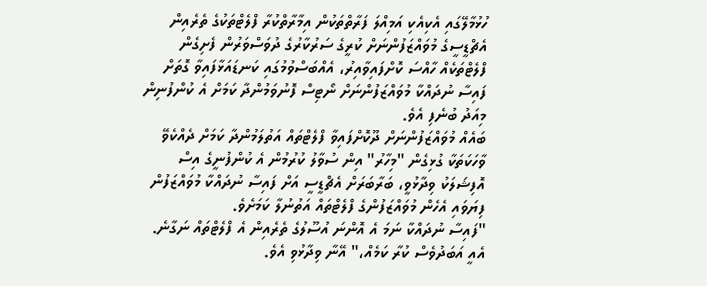ހުޅުމާލޭގައި އެކިއެކި އަމިއްލަ ފަރާތްތަކުން އިމާރާތްކުރާ ފްލެޓްތަކުގެ ތެރެއިން އެޗްޑީސީގެ މުވައްޒަފުންނަށް ކުރީގެ ސަރުކާރުގެ ދުވަސްވަރުން ފެށިގެން ފްލެޓްތަކެއް ހާއްސަ ކޮށްފައިވާއިރު، އެއްބަސްވުމުގައި ކަނޑައަޅާފައިވާ ގޮތަށް ފައިސާ ނުދައްކާ މުވައްޒަފުންނަށް ނޯޓިސް ފޮނުވަމުންދާ ކަމަށް އެ ކުންފުނިން މިއަދު ބުނެފި އެވެ.
ބައެއް މުވައްޒަފުންނަށް ދޫކޮށްފައިވާ ފްލެޓްތައް އަތުލަމުންދާ ކަމަށް ދެއްކެވޭ ވާހަކަތަކާ ގުޅިގެން "މިހާރު" އިން ސުވާލު ކުރުމުން އެ ކުންފުނީގެ އިސް އޮފިޝަލަކު ވިދާޅުވީ، ބަރާބަރަށް އެޗްޑީސީ އަށް ފައިސާ ނުދައްކާ މުވައްޒަފުން ފިޔަވައި އެހެން މުވައްޒަފުންގެ ފްލެޓްތައް އަތުނުލާ ކަމަށެވެ.
"ފައިސާ ނުދައްކާ ނަމަ އެ އޮންނަ އުސޫލުގެ ތެރެއިން އެ ފްލެޓްތައް ނަގާނެ. އެއީ އަބަދުވެސް ކުރާ ކަމެއް،" އޭނާ ވިދާޅުވި އެވެ.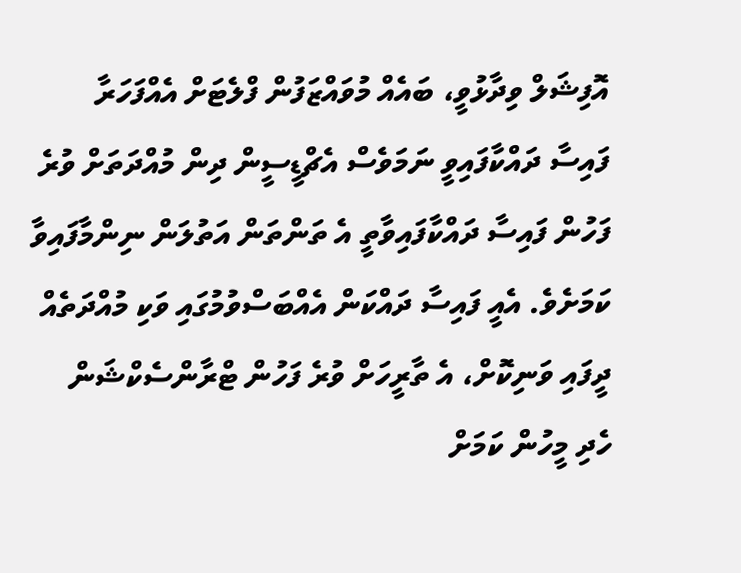އޮފިޝަލް ވިދާޅުވީ، ބައެއް މުވައްޒަފުން ފްލެޓަށް އެއްފަހަރާ ފައިސާ ދައްކާފައިވީ ނަމަވެސް އެޗްޑީސީން ދިން މުއްދަތަށް ވުރެ ފަހުން ފައިސާ ދައްކާފައިވާތީ އެ ތަންތަން އަތުލަން ނިންމާފައިވާ ކަމަށެވެ. އެއީ ފައިސާ ދައްކަން އެއްބަސްވުމުގައި ވަކި މުއްދަތެއް ދީފައި ވަނިކޮށް، އެ ތާރީހަށް ވުރެ ފަހުން ޓްރާންސެކްޝަން ހެދި މީހުން ކަމަށް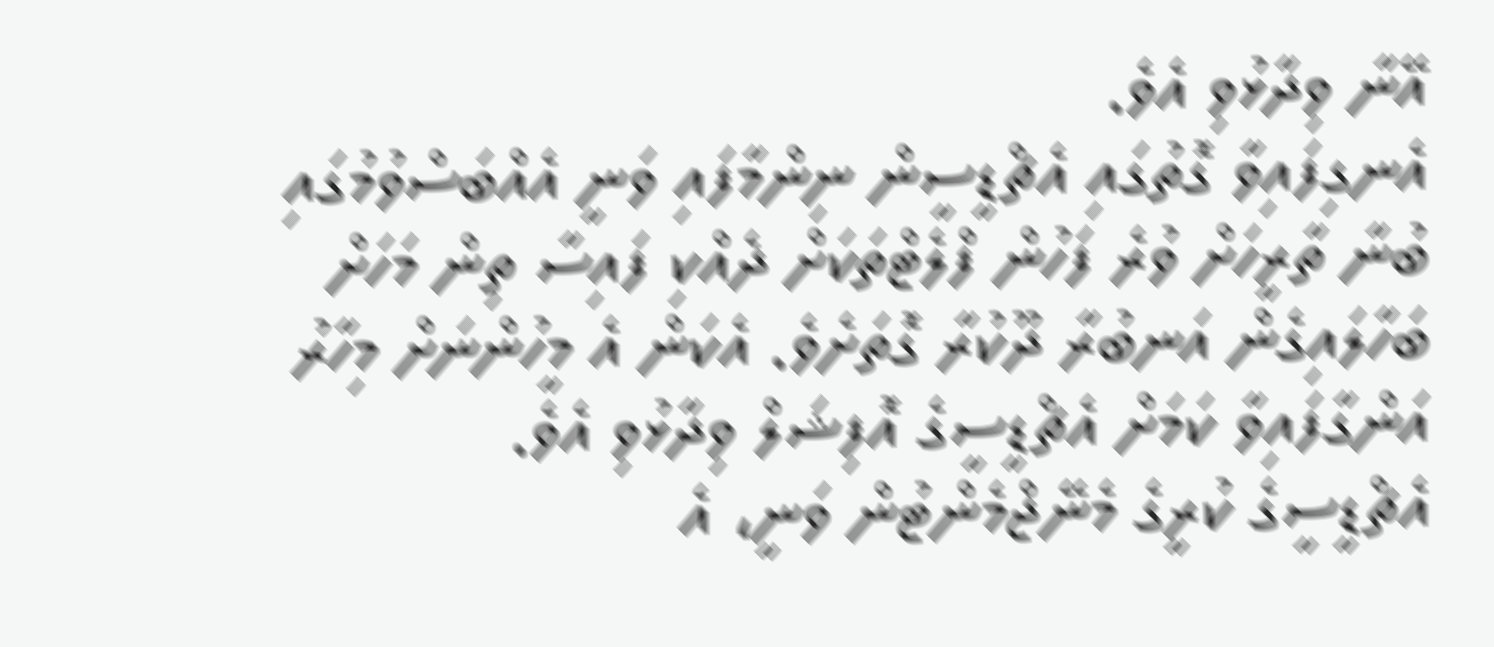އޭނާ ވިދާޅުވި އެވެ.
އެނގިފައިވާ ގޮތުގައި އެޗްޑީސީން ނިންމާފައި ވަނީ އެއްބަސްވުމުގައި ބުނާ ތާރީހަށް ވުރެ ފަހުން ފްލެޓްތަކަށް ދެއްކި ފައިސާ ތިން މަހަށް ބަހާލައިގެން އަނބުރާ ދޫކުރާ ގޮތަށެވެ. އެކަން އެ މީހުންނަށް މިހާރު އަންގާފައިވާ ކަމަށް އެޗްޑީސީގެ އޮފިޝަލް ވިދާޅުވި އެވެ.
އެޗްޑީސީގެ ކުރީގެ މެނޭޖްމެންޓުން ވަނީ، އެ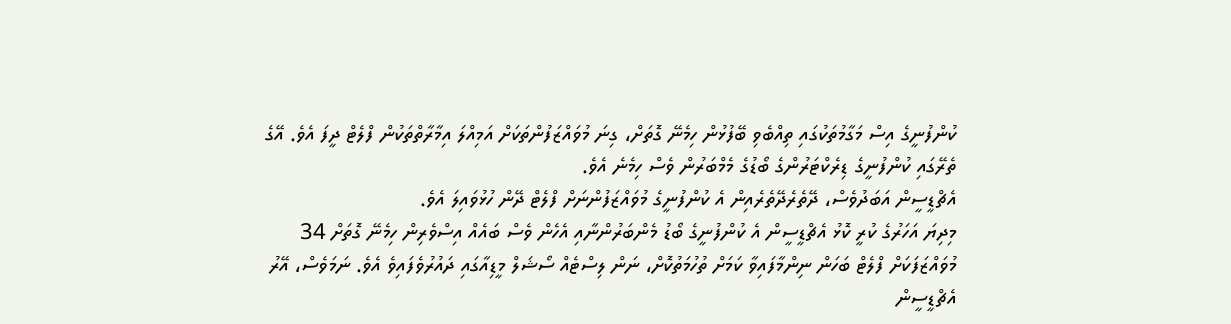ކުންފުނީގެ އިސް މަގާމުތަކުގައި ތިއްބެވި ބޭފުޅުން ހިމެނޭ ގޮތަށް، ގިނަ މުވައްޒަފުންތަކަށް އަމިއްލަ އިމާރާތްތަކުން ފްލެޓް ދީފަ އެވެ. އޭގެ ތެރޭގައި ކުންފުނީގެ ޑިރެކްޓަރުންގެ ބޯޑުގެ މެމްބަރުން ވެސް ހިމެނެ އެވެ.
އެޗްޑީސީން އަބަދުވެސް، ދޭތެރެދޭތެރެއިން އެ ކުންފުނީގެ މުވައްޒަފުންނަށް ފްލެޓް ދޭން ހުޅުވައިލަ އެވެ.
މިދިޔަ އަހަރުގެ ކުރީ ކޮޅު އެޗްޑީސީން އެ ކުންފުނީގެ ބޯޑު މެންބަރުންނާއި އެހެން ވެސް ބައެއް އިސްވެރިން ހިމެނޭ ގޮތަށް 34 މުވައްޒަފަކަށް ފްލެޓް ބަހަން ނިންމާފައިވާ ކަމަށް ތުހުމަތުކޮށް، ނަން ލިސްޓެއް ސޯޝަލް މީޑިއާގައި ދައުރުވެފައިވެ އެވެ. ނަމަވެސް، އޭރު އެޗްޑީސީން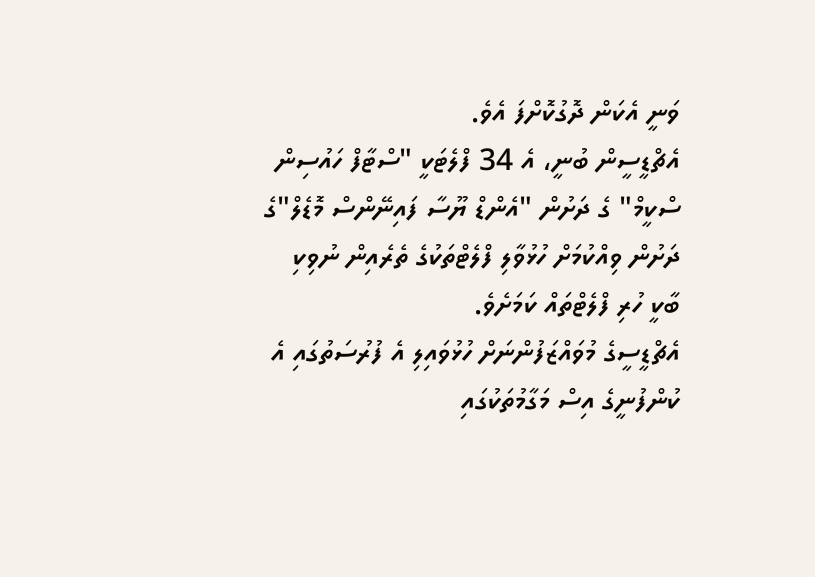ވަނީ އެކަން ދޮގުކޮށްފަ އެވެ.
އެޗްޑީސީން ބުނީ، އެ 34 ފްލެޓަކީ "ސްޓާފް ހައުސިން ސްކީމް" ގެ ދަށުން "އެންޑް ޔޫސާ ފައިނޭންސް މޮޑެލް"ގެ ދަށުން ވިއްކުމަށް ހުޅުވާލި ފްލެޓްތަކުގެ ތެރެއިން ނުވިކި ބާކީ ހުރި ފްލެޓްތައް ކަމަށެވެ.
އެޗްޑީސީގެ މުވައްޒަފުންނަށް ހުޅުވައިލި އެ ފުރުސަތުގައި އެ ކުންފުނީގެ އިސް މަގާމުތަކުގައި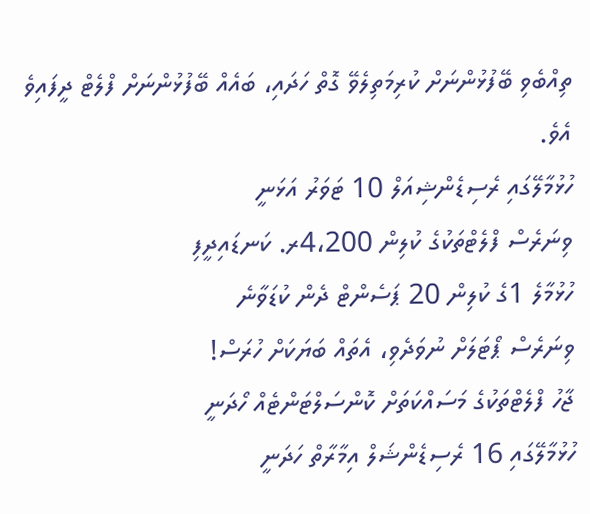ތިއްބެވި ބޭފުޅުންނަށް ކުރިމަތިލެވޭ ގޮތް ހަދައި، ބައެއް ބޭފުޅުންނަށް ފްލެޓް ދީފައިވެ އެވެ.
ހުޅުމާލޭގައި ރެސިޑެންޝިއަލް 10 ޓަވަރު އަޅަނީ
ވިނަރެސް ފްލެޓްތަކުގެ ކުލިން 4،200ރ. ކަނޑައިދީފި
ހުޅުމާލެ 1ގެ ކުލިން 20 ޕަސެންޓް ދެން ކުޑަވާނެ
ވިނަރެސް ޕޯޓަލަށް ނުވަދެވި، އެތައް ބަޔަކަށް ހުރަސް!
ޖާހު ފްލެޓްތަކުގެ މަސައްކަތަށް ކޮންސަލްޓަންޓެއް ހޯދަނީ
ހުޅުމާލޭގައި 16 ރެސިޑެންޝަލް އިމާރާތް ހަދަނީ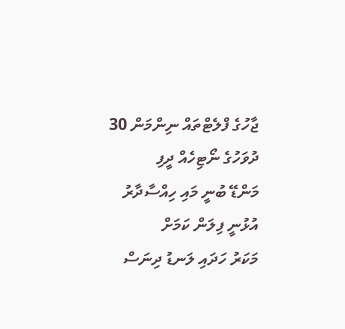ޖާހުގެ ފްލެޓްތައް ނިންމަން 30 ދުވަހުގެ ނޯޓިހެއް ދީފި
މަންޑޭ ބުނީ މައި ހިއްސާދާރު އުޅުނީ ފިލަން ކަމަށް
މަކަރު ހަދައި ލަނޑު ދިނަސް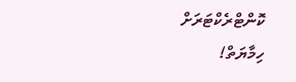ކޮންޓްރެކްޓަރަށް ހިމާޔަތް!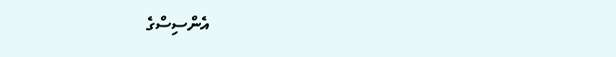އެންސިސްގެ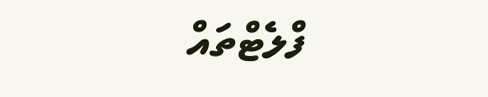ފްލެޓްތައް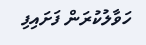ހަވާލުކުރަން ފަށައިފި